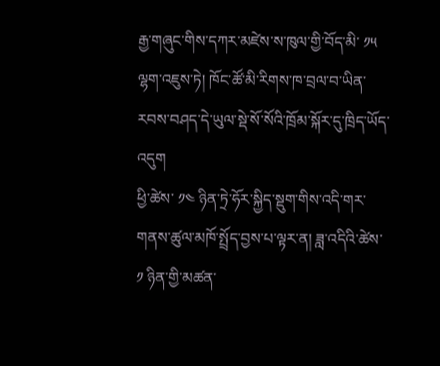རྒྱ་གཞུང་གིས་དཀར་མཛེས་ས་ཁུལ་གྱི་བོད་མི་ ༡༥ ལྷག་འཇུས་ཏེ། ཁོང་ཚོ་མི་རིགས་ཁ་བྲལ་བ་ཡིན་རབས་བཤད་དེ་ཡུལ་སྡེ་སོ་སོའི་ཁྲོམ་སྐོར་དུ་ཁྲིད་ཡོད་འདུག
ཕྱི་ཚེས་ ༡༤ ཉིན་ཏྲེ་ཧོར་སྐྱིད་སྡུག་གིས་འདི་གར་གནས་ཚུལ་མཁོ་སྤྲོད་བྱས་པ་ལྟར་ན། ཟླ་འདིའི་ཚེས་ ༡ ཉིན་གྱི་མཚན་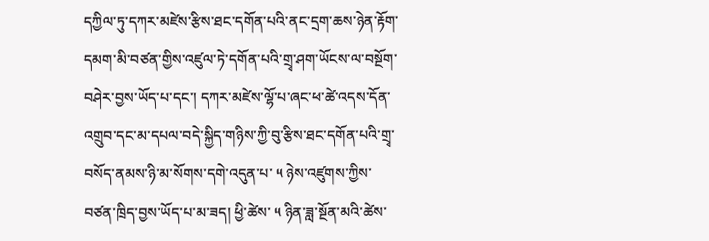དཀྱིལ་ཏུ་དཀར་མཛེས་རྩིས་ཐང་དགོན་པའི་ནང་དྲག་ཆས་ཉེན་རྟོག་དམག་མི་བཙན་གྱིས་འཛུལ་ཏེ་དགོན་པའི་གྲྭ་ཤག་ཡོངས་ལ་བསྔོག་བཤེར་བྱས་ཡོད་པ་དང་། དཀར་མཛེས་ལྷོ་པ་ཞང་ཕ་ཚེ་འདས་དོན་འགྲུབ་དང་མ་དཔལ་བདེ་སྐྱིད་གཉིས་ཀྱི་བུ་རྩིས་ཐང་དགོན་པའི་གྲྭ་བསོད་ནམས་ཉི་མ་སོགས་དགེ་འདུན་པ་ ༥ ཉེས་འཛུགས་ཀྱིས་བཙན་ཁྲིད་བྱས་ཡོད་པ་མ་ཟད། ཕྱི་ཚེས་ ༥ ཉིན་ཟླ་སྔོན་མའི་ཚེས་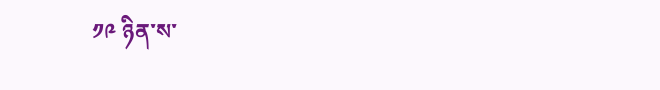༡༩ ཉིན་ས་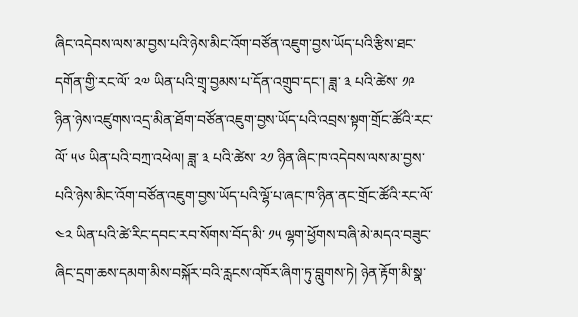ཞིང་འདེབས་ལས་མ་བྱས་པའི་ཉེས་མིང་འོག་བཙོན་འཇུག་བྱས་ཡོད་པའི་རྩིས་ཐང་དགོན་གྱི་རང་ལོ་ ༢༧ ཡིན་པའི་གྲྭ་བྱམས་པ་དོན་འགྲུབ་དང་། ཟླ་ ༣ པའི་ཚེས་ ༡༩ ཉིན་ཉེས་འཛུགས་འདྲ་མིན་ཐོག་བཙོན་འཇུག་བྱས་ཡོད་པའི་འབྲས་སྟག་གྲོང་ཚོའི་རང་ལོ་ ༥༦ ཡིན་པའི་བཀྲ་འཕེལ། ཟླ་ ༣ པའི་ཚེས་ ༢༡ ཉིན་ཞིང་ཁ་འདེབས་ལས་མ་བྱས་པའི་ཉེས་མིང་འོག་བཙོན་འཇུག་བྱས་ཡོད་པའི་ལྷོ་པ་ཞང་ཁ་ཉིན་ནང་གྲོང་ཚོའི་རང་ལོ་ ༤༢ ཡིན་པའི་ཚེ་རིང་དབང་རབ་སོགས་བོད་མི་ ༡༥ ལྷག་ཕྱོགས་བཞི་མེ་མདའ་བཟུང་ཞིང་དྲག་ཆས་དམག་མིས་བསྐོར་བའི་རླངས་འཁོར་ཞིག་ཏུ་བླུགས་ཏེ། ཉེན་རྟོག་མི་སྣ་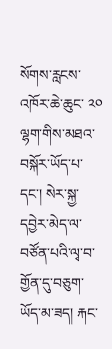སོགས་རླངས་འཁོར་ཆེ་ཆུང་ ༢༠ ལྷག་གིས་མཐའ་བསྐོར་ཡོད་པ་དང་། སེར་སྐྱ་དབྱེར་མེད་ལ་བཙོན་པའི་ལྭ་བ་གྱོན་དུ་བཅུག་ཡོད་མ་ཟད། རྐང་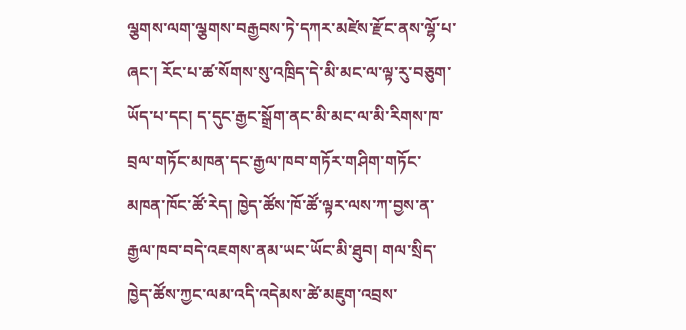ལྕགས་ལག་ལྕགས་བརྒྱབས་ཏེ་དཀར་མཛེས་རྫོང་ནས་ལྷོ་པ་ཞང་། རོང་པ་ཚ་སོགས་སུ་འཁྲིད་དེ་མི་མང་ལ་ལྟ་རུ་བཅུག་ཡོད་པ་དང། ད་དུང་རྒྱང་སྒྲོག་ནང་མི་མང་ལ་མི་རིགས་ཁ་བྲལ་གཏོང་མཁན་དང་རྒྱལ་ཁབ་གཏོར་གཤིག་གཏོང་མཁན་ཁོང་ཚོ་རེད། ཁྱེད་ཚོས་ཁོ་ཚོ་ལྟར་ལས་ཀ་བྱས་ན་རྒྱལ་ཁབ་བདེ་འཇགས་ནམ་ཡང་ཡོང་མི་ཐུབ། གལ་སྲིད་ཁྱེད་ཚོས་ཀྱང་ལམ་འདི་འདེམས་ཚེ་མཇུག་འབྲས་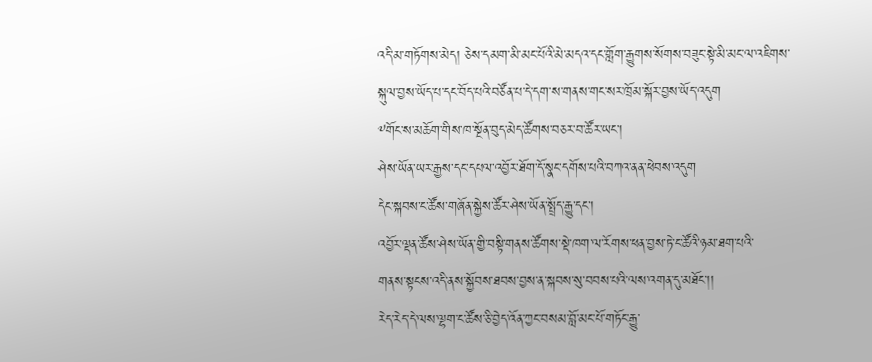འདི་མ་གཏོགས་མེད། ཅེས་དམག་མི་མང་པོའི་མེ་མདའ་དང་གློག་རྒྱུགས་སོགས་བཟུང་སྟེ་མི་མང་ལ་འཇིགས་སྐུལ་བྱས་ཡོད་པ་དང་བོད་པའི་བཙོན་པ་དེ་དག་ས་གནས་གང་སར་ཁྲོམ་སྐོར་བྱས་ཡོད་འདུག
༸གོང་ས་མཆོག་གིས་ཁ་སྔོན་བུད་མེད་ཚོགས་བཅར་བ་ཚོར་ཡང་།
ཤེས་ཡོན་ཡར་རྒྱས་དང་དཔལ་འབྱོར་ཐོག་དོ་སྣང་དགོས་པའི་བཀའ་ནན་ཕེབས་འདུག
དེང་སྐབས་ང་ཚོས་གཞོན་སྐྱེས་ཚོར་ཤེས་ཡོན་སྤྲོད་རྒྱུ་དང་།
འབྱོར་ལྡན་ཚོས་ཤེས་ཡོན་གྱི་བསྟི་གནས་ཚོགས་སྡེ་ཁག་ལ་རོགས་ཕན་བྱས་ཏེ་ང་ཚོའི་ཉམ་ཐག་པའི་
གནས་སྟངས་འདི་ནས་སྐྱོབས་ཐབས་བྱས་ན་སྐབས་སུ་བབས་པའི་ལས་འགན་དུ་མཐོང་།།
རེད་རེད་དེ་ལས་ལྷག་ང་ཚོས་ཅི་བྱེད་འོན་ཀྱང་བསམ་བློ་མང་པོ་གཏོང་རྒྱུ་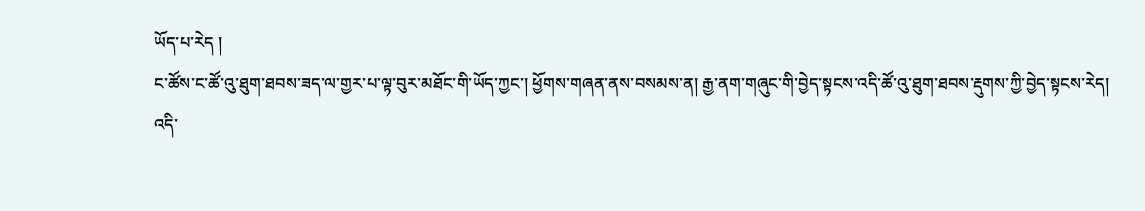ཡོད་པ་རེད །
ང་ཚོས་ང་ཚོ་འུ་ཐུག་ཐབས་ཟད་ལ་གྱར་པ་ལྟ་བུར་མཐོང་གི་ཡོད་ཀྱང་། ཕྱོགས་གཞན་ནས་བསམས་ན། རྒྱ་ནག་གཞུང་གི་བྱེད་སྟངས་འདི་ཚོ་འུ་ཐུག་ཐབས་རྡུགས་ཀྱི་བྱེད་སྟངས་རེད།
འདི་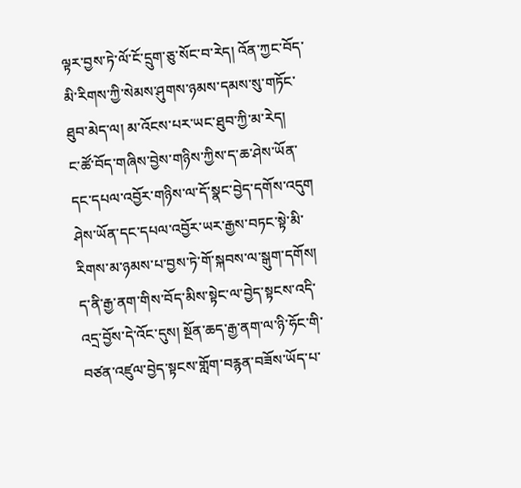ལྟར་བྱས་ཏེ་ལོ་ངོ་དྲུག་ཅུ་སོང་བ་རེད། འོན་ཀྱང་བོད་མི་རིགས་ཀྱི་སེམས་ཤུགས་ཉམས་དམས་སུ་གཏོང་ཐུབ་མེད་ལ། མ་འོངས་པར་ཡང་ཐུབ་ཀྱི་མ་རེད།
ང་ཚོ་བོད་གཞིས་བྱེས་གཉིས་ཀྱིས་ད་ཆ་ཤེས་ཡོན་དང་དཔལ་འབྱོར་གཉིས་ལ་དོ་སྣང་བྱེད་དགོས་འདུག ཤེས་ཡོན་དང་དཔལ་འབྱོར་ཡར་རྒྱས་བཏང་སྟེ་མི་རིགས་མ་ཉམས་པ་བྱས་ཏེ་གོ་སྐབས་ལ་སྒུག་དགོས།
ད་ནི་རྒྱ་ནག་གིས་བོད་མིས་སྟེང་ལ་བྱེད་སྟངས་འདི་འདྲ་བྱོས་དེ་འོང་དུས། སྔོན་ཆད་རྒྱ་ནག་ལ་ཉི་ཧོང་གི་བཙན་འཛུལ་བྱེད་སྟངས་གློག་བརྙན་བཟོས་ཡོད་པ་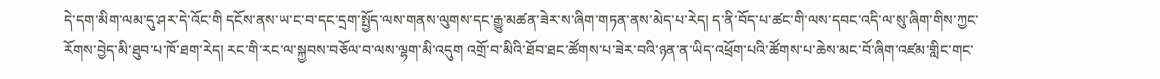དེ་དག་མིག་ལམ་དུ་ཤར་དེ་འོང་གི དངོས་ནས་ཡ་ང་བ་དང་དྲག་སྤྱོད་ལས་གནས་ལུགས་དང་རྒྱུ་མཚན་ཟེར་ས་ཞིག་གཏན་ནས་མེད་པ་རེད། ད་ནི་བོད་པ་ཚང་གི་ལས་དབང་འདི་ལ་སུ་ཞིག་གིས་ཀྱང་རོགས་བྱེད་མི་ཐུབ་པ་ཁོ་ཐག་རེད། རང་གི་རང་ལ་སྐྱབས་བཅོལ་བ་ལས་ལྷག་མི་འདུག འགྲོ་བ་མིའི་ཐོབ་ཐང་ཚོགས་པ་ཟེར་བའི་ཉན་ན་ཡིད་འཕྲོག་པའི་ཚོགས་པ་ཆེས་མང་བོ་ཞིག་འཛམ་གླིང་གང་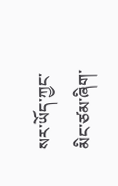སར་ཡོད་ཀྱང་མིང་ཙམ་ཞིག་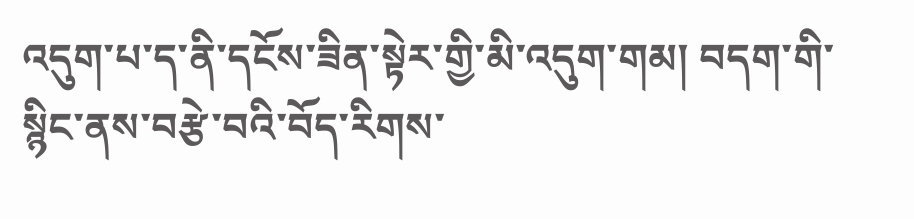འདུག་པ་ད་ནི་དངོས་ཟིན་སྟེར་གྱི་མི་འདུག་གམ། བདག་གི་སྙིང་ནས་བརྩེ་བའི་བོད་རིགས་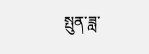སྤུན་ཟླ་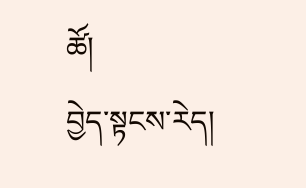ཚོ།
བྱེད་སྟངས་རེད།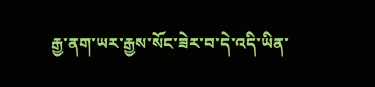རྒྱ་ནག་ཡར་རྒྱས་སོང་ཟེར་བ་དེ་འདི་ཡིན་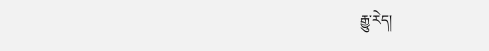རྒྱུ་རེད།